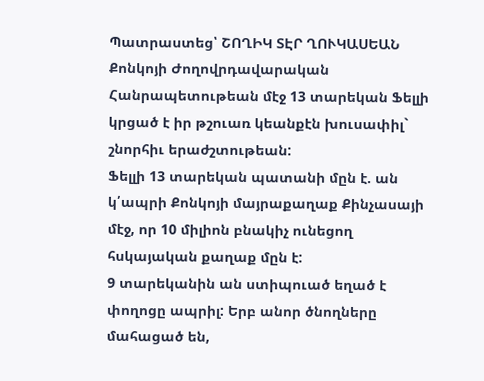Պատրաստեց՝ ՇՈՂԻԿ ՏԷՐ ՂՈՒԿԱՍԵԱՆ
Քոնկոյի Ժողովրդավարական Հանրապետութեան մէջ 13 տարեկան Ֆելլի կրցած է իր թշուառ կեանքէն խուսափիլ` շնորհիւ երաժշտութեան:
Ֆելլի 13 տարեկան պատանի մըն է. ան կ՛ապրի Քոնկոյի մայրաքաղաք Քինչասայի մէջ, որ 10 միլիոն բնակիչ ունեցող հսկայական քաղաք մըն է:
9 տարեկանին ան ստիպուած եղած է փողոցը ապրիլ: Երբ անոր ծնողները մահացած են,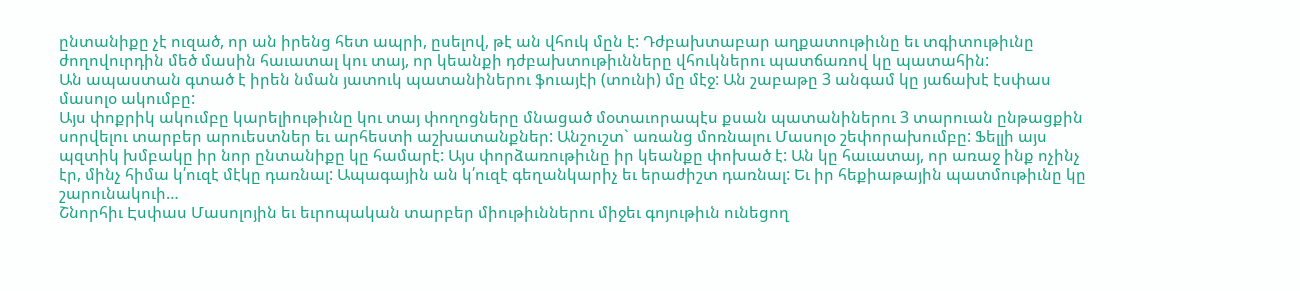ընտանիքը չէ ուզած, որ ան իրենց հետ ապրի, ըսելով, թէ ան վհուկ մըն է: Դժբախտաբար աղքատութիւնը եւ տգիտութիւնը ժողովուրդին մեծ մասին հաւատալ կու տայ, որ կեանքի դժբախտութիւնները վհուկներու պատճառով կը պատահին:
Ան ապաստան գտած է իրեն նման յատուկ պատանիներու ֆուայէի (տունի) մը մէջ: Ան շաբաթը 3 անգամ կը յաճախէ էսփաս մասոլօ ակումբը:
Այս փոքրիկ ակումբը կարելիութիւնը կու տայ փողոցները մնացած մօտաւորապէս քսան պատանիներու 3 տարուան ընթացքին սորվելու տարբեր արուեստներ եւ արհեստի աշխատանքներ: Անշուշտ` առանց մոռնալու Մասոլօ շեփորախումբը: Ֆելլի այս պզտիկ խմբակը իր նոր ընտանիքը կը համարէ: Այս փորձառութիւնը իր կեանքը փոխած է: Ան կը հաւատայ, որ առաջ ինք ոչինչ էր, մինչ հիմա կ՛ուզէ մէկը դառնալ: Ապագային ան կ՛ուզէ գեղանկարիչ եւ երաժիշտ դառնալ: Եւ իր հեքիաթային պատմութիւնը կը շարունակուի…
Շնորհիւ Էսփաս Մասոլոյին եւ եւրոպական տարբեր միութիւններու միջեւ գոյութիւն ունեցող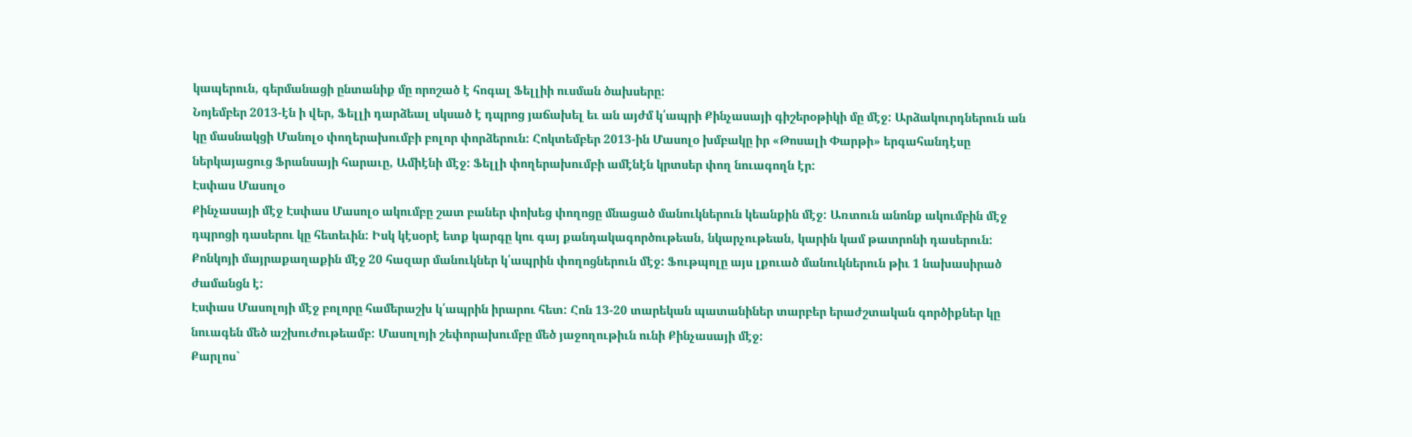կապերուն, գերմանացի ընտանիք մը որոշած է հոգալ Ֆելլիի ուսման ծախսերը:
Նոյեմբեր 2013-էն ի վեր, Ֆելլի դարձեալ սկսած է դպրոց յաճախել եւ ան այժմ կ՛ապրի Քինչասայի գիշերօթիկի մը մէջ: Արձակուրդներուն ան կը մասնակցի Մանոլօ փողերախումբի բոլոր փորձերուն: Հոկտեմբեր 2013-ին Մասոլօ խմբակը իր «Թոսալի Փարթի» երգահանդէսը ներկայացուց Ֆրանսայի հարաւը, Ամիէնի մէջ: Ֆելլի փողերախումբի ամէնէն կրտսեր փող նուագողն էր:
Էսփաս Մասոլօ
Քինչասայի մէջ Էսփաս Մասոլօ ակումբը շատ բաներ փոխեց փողոցը մնացած մանուկներուն կեանքին մէջ: Առտուն անոնք ակումբին մէջ դպրոցի դասերու կը հետեւին: Իսկ կէսօրէ ետք կարգը կու գայ քանդակագործութեան, նկարչութեան, կարին կամ թատրոնի դասերուն:
Քոնկոյի մայրաքաղաքին մէջ 20 հազար մանուկներ կ՛ապրին փողոցներուն մէջ: Ֆութպոլը այս լքուած մանուկներուն թիւ 1 նախասիրած ժամանցն է:
Էսփաս Մասոլոյի մէջ բոլորը համերաշխ կ՛ապրին իրարու հետ: Հոն 13-20 տարեկան պատանիներ տարբեր երաժշտական գործիքներ կը նուագեն մեծ աշխուժութեամբ: Մասոլոյի շեփորախումբը մեծ յաջողութիւն ունի Քինչասայի մէջ:
Քարլոս`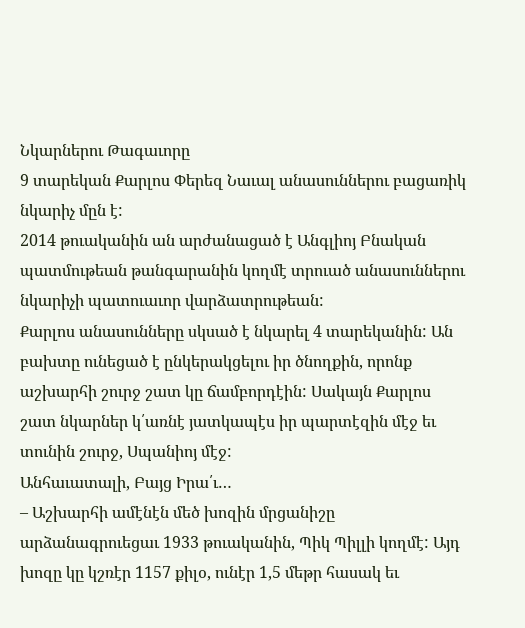Նկարներու Թագաւորը
9 տարեկան Քարլոս Փերեզ Նաւալ անասուններու բացառիկ նկարիչ մըն է:
2014 թուականին ան արժանացած է Անգլիոյ Բնական պատմութեան թանգարանին կողմէ տրուած անասուններու նկարիչի պատուաւոր վարձատրութեան:
Քարլոս անասունները սկսած է նկարել 4 տարեկանին: Ան բախտը ունեցած է ընկերակցելու իր ծնողքին, որոնք աշխարհի շուրջ շատ կը ճամբորդէին: Սակայն Քարլոս շատ նկարներ կ՛առնէ յատկապէս իր պարտէզին մէջ եւ տունին շուրջ, Սպանիոյ մէջ:
Անհաւատալի, Բայց Իրա՛ւ…
– Աշխարհի ամէնէն մեծ խոզին մրցանիշը արձանագրուեցաւ 1933 թուականին, Պիկ Պիլլի կողմէ: Այդ խոզը կը կշռէր 1157 քիլօ, ունէր 1,5 մեթր հասակ եւ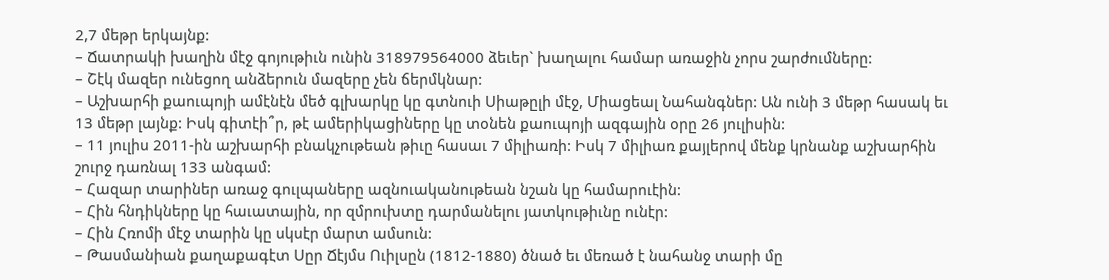2,7 մեթր երկայնք:
– Ճատրակի խաղին մէջ գոյութիւն ունին 318979564000 ձեւեր` խաղալու համար առաջին չորս շարժումները:
– Շէկ մազեր ունեցող անձերուն մազերը չեն ճերմկնար:
– Աշխարհի քաուպոյի ամէնէն մեծ գլխարկը կը գտնուի Սիաթըլի մէջ, Միացեալ Նահանգներ: Ան ունի 3 մեթր հասակ եւ 13 մեթր լայնք: Իսկ գիտէի՞ր, թէ ամերիկացիները կը տօնեն քաուպոյի ազգային օրը 26 յուլիսին:
– 11 յուլիս 2011-ին աշխարհի բնակչութեան թիւը հասաւ 7 միլիառի: Իսկ 7 միլիառ քայլերով մենք կրնանք աշխարհին շուրջ դառնալ 133 անգամ:
– Հազար տարիներ առաջ գուլպաները ազնուականութեան նշան կը համարուէին:
– Հին հնդիկները կը հաւատային, որ զմրուխտը դարմանելու յատկութիւնը ունէր:
– Հին Հռոմի մէջ տարին կը սկսէր մարտ ամսուն:
– Թասմանիան քաղաքագէտ Սըր Ճէյմս Ուիլսըն (1812-1880) ծնած եւ մեռած է նահանջ տարի մը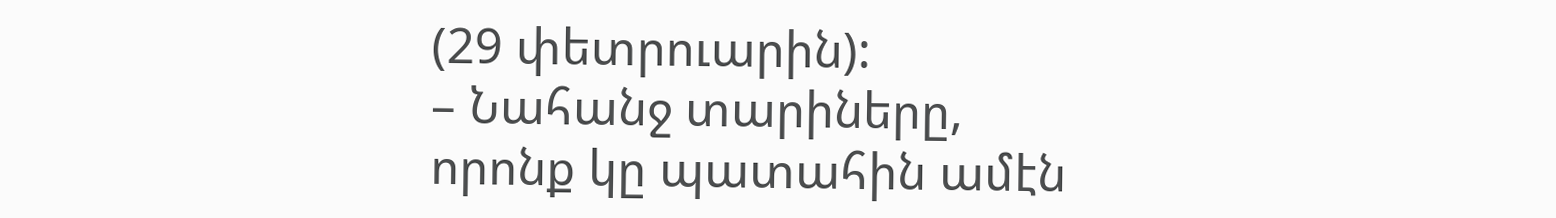(29 փետրուարին):
– Նահանջ տարիները, որոնք կը պատահին ամէն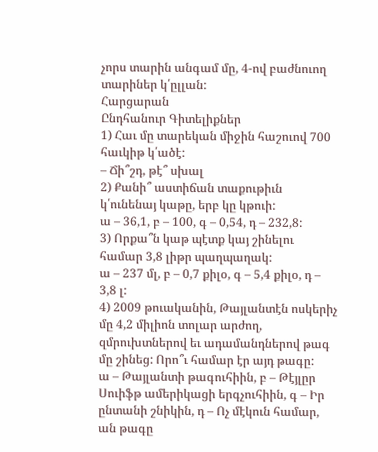չորս տարին անգամ մը, 4-ով բաժնուող տարիներ կ՛ըլլան:
Հարցարան
Ընդհանուր Գիտելիքներ
1) Հաւ մը տարեկան միջին հաշուով 700 հաւկիթ կ՛ածէ:
– Ճի՞շդ, թէ՞ սխալ
2) Քանի՞ աստիճան տաքութիւն կ՛ունենայ կաթը, երբ կը կթուի:
ա – 36,1, բ – 100, գ – 0,54, դ – 232,8:
3) Որքա՞ն կաթ պէտք կայ շինելու համար 3,8 լիթր պաղպաղակ:
ա – 237 մլ, բ – 0,7 քիլօ, գ – 5,4 քիլօ, դ – 3,8 լ:
4) 2009 թուականին, Թայլանտէն ոսկերիչ մը 4,2 միլիոն տոլար արժող, զմրուխտներով եւ ադամանդներով թագ մը շինեց: Որո՞ւ համար էր այդ թագը:
ա – Թայլանտի թագուհիին, բ – Թէյլըր Սուիֆթ ամերիկացի երգչուհիին, գ – Իր ընտանի շնիկին, դ – Ոչ մէկուն համար, ան թագը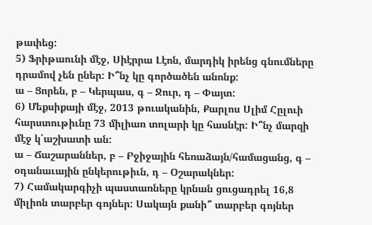թափեց:
5) Ֆրիթաունի մէջ, Սիէրրա Լէոն, մարդիկ իրենց գնումները դրամով չեն ըներ: Ի՞նչ կը գործածեն անոնք:
ա – Ցորեն, բ – Կերպաս, գ – Ջուր, դ – Փայտ:
6) Մեքսիքայի մէջ, 2013 թուականին, Քարլոս Սլիմ Հըլուի հարստութիւնը 73 միլիառ տոլարի կը հասնէր: Ի՞նչ մարզի մէջ կ՛աշխատի ան:
ա – Ճաշարաններ, բ – Բջիջային հեռաձայն/համացանց, գ – օդանաւային ընկերութիւն, դ – Օշարակներ:
7) Համակարգիչի պաստառները կրնան ցուցադրել 16,8 միլիոն տարբեր գոյներ: Սակայն քանի՞ տարբեր գոյներ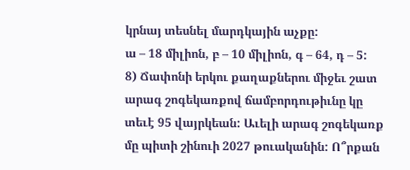կրնայ տեսնել մարդկային աչքը:
ա – 18 միլիոն, բ – 10 միլիոն, գ – 64, դ – 5:
8) Ճափոնի երկու քաղաքներու միջեւ շատ արագ շոգեկառքով ճամբորդութիւնը կը տեւէ 95 վայրկեան: Աւելի արագ շոգեկառք մը պիտի շինուի 2027 թուականին: Ո՞րքան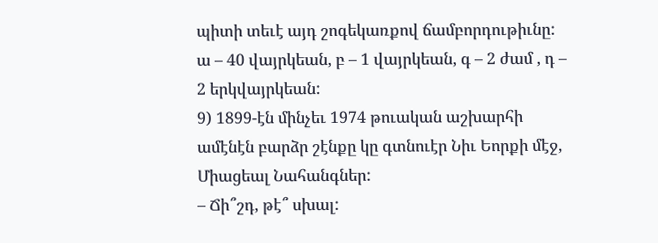պիտի տեւէ այդ շոգեկառքով ճամբորդութիւնը:
ա – 40 վայրկեան, բ – 1 վայրկեան, գ – 2 ժամ , դ – 2 երկվայրկեան:
9) 1899-էն մինչեւ 1974 թուական աշխարհի ամէնէն բարձր շէնքը կը գտնուէր Նիւ Եորքի մէջ, Միացեալ Նահանգներ:
– Ճի՞շդ, թէ՞ սխալ: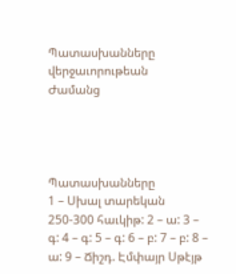Պատասխանները վերջաւորութեան
Ժամանց




Պատասխանները
1 – Սխալ տարեկան 250-300 հաւկիթ: 2 – ա: 3 – գ: 4 – գ: 5 – գ: 6 – բ: 7 – բ: 8 – ա: 9 – Ճիշդ. Էմփայր Սթէյթ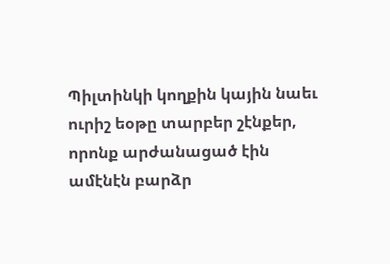Պիլտինկի կողքին կային նաեւ ուրիշ եօթը տարբեր շէնքեր, որոնք արժանացած էին ամէնէն բարձր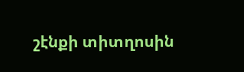շէնքի տիտղոսին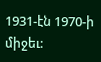1931-էն 1970-ի միջեւ: